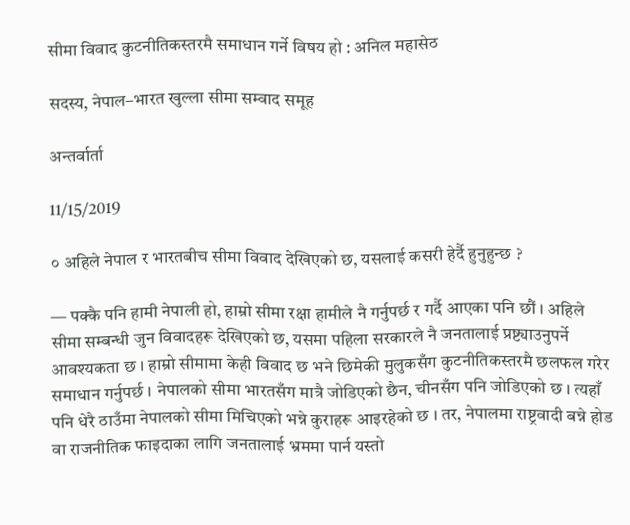सीमा विवाद कुटनीतिकस्तरमै समाधान गर्ने विषय हो : अनिल महासेठ

सदस्य, नेपाल–भारत खुल्ला सीमा सम्वाद समूह

अन्तर्वार्ता

11/15/2019

० अहिले नेपाल र भारतबीच सीमा विवाद देखिएको छ, यसलाई कसरी हेर्दै हुनुहुन्छ ?

— पक्कै पनि हामी नेपाली हो, हाम्रो सीमा रक्षा हामीले नै गर्नुपर्छ र गर्दै आएका पनि छौं । अहिले सीमा सम्बन्धी जुन विवादहरू देखिएको छ, यसमा पहिला सरकारले नै जनतालाई प्रष्ट्याउनुपर्ने आवश्यकता छ । हाम्रो सीमामा केही विवाद छ भने छिमेकी मुलुकसँग कुटनीतिकस्तरमै छलफल गरेर समाधान गर्नुपर्छ । नेपालको सीमा भारतसँग मात्रै जोडिएको छैन, चीनसँग पनि जोडिएको छ । त्यहाँ पनि धेरै ठाउँमा नेपालको सीमा मिचिएको भन्ने कुराहरू आइरहेको छ । तर, नेपालमा राष्ट्रवादी बन्ने होड वा राजनीतिक फाइदाका लागि जनतालाई भ्रममा पार्न यस्तो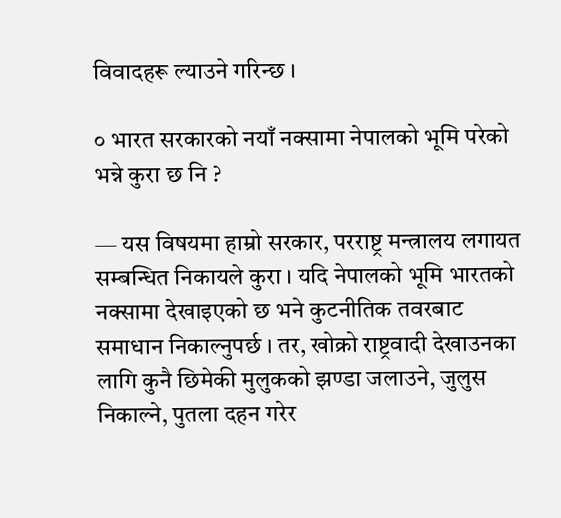विवादहरू ल्याउने गरिन्छ ।

० भारत सरकारको नयाँ नक्सामा नेपालको भूमि परेको भन्ने कुरा छ नि ?

— यस विषयमा हाम्रो सरकार, परराष्ट्र मन्त्रालय लगायत सम्बन्धित निकायले कुरा । यदि नेपालको भूमि भारतको नक्सामा देखाइएको छ भने कुटनीतिक तवरबाट समाधान निकाल्नुपर्छ । तर, खोक्रो राष्ट्रवादी देखाउनका लागि कुनै छिमेकी मुलुकको झण्डा जलाउने, जुलुस निकाल्ने, पुतला दहन गरेर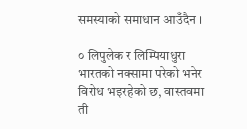समस्याको समाधान आउँदैन ।

० लिपुलेक र लिम्पियाधुरा भारतको नक्सामा परेको भनेर विरोध भइरहेको छ, वास्तवमा ती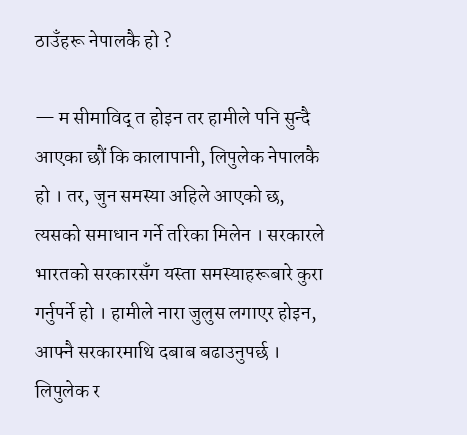ठाउँहरू नेपालकै हो ?

— म सीमाविद् त होइन तर हामीले पनि सुन्दै आएका छौं कि कालापानी, लिपुलेक नेपालकै हो । तर, जुन समस्या अहिले आएको छ, त्यसको समाधान गर्ने तरिका मिलेन । सरकारले भारतको सरकारसँग यस्ता समस्याहरूबारे कुरा गर्नुपर्ने हो । हामीले नारा जुलुस लगाएर होइन, आफ्नै सरकारमाथि दबाब बढाउनुपर्छ । लिपुलेक र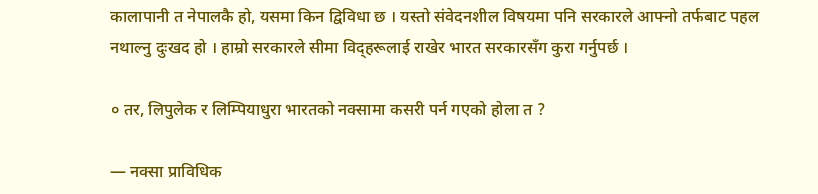कालापानी त नेपालकै हो, यसमा किन द्विविधा छ । यस्तो संवेदनशील विषयमा पनि सरकारले आफ्नो तर्फबाट पहल नथाल्नु दुःखद हो । हाम्रो सरकारले सीमा विद्हरूलाई राखेर भारत सरकारसँग कुरा गर्नुपर्छ ।

० तर, लिपुलेक र लिम्पियाधुरा भारतको नक्सामा कसरी पर्न गएको होला त ?

— नक्सा प्राविधिक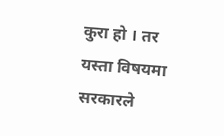कुरा हो । तर यस्ता विषयमा सरकारले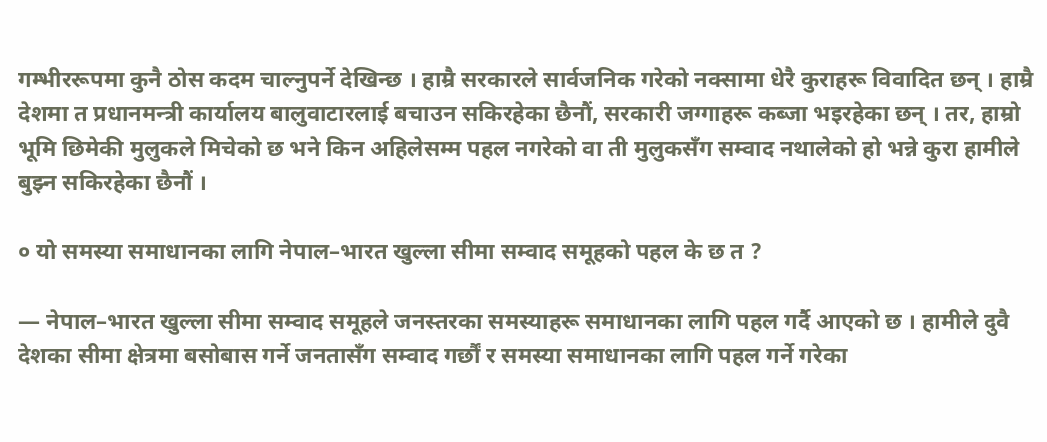गम्भीररूपमा कुनै ठोस कदम चाल्नुपर्ने देखिन्छ । हाम्रै सरकारले सार्वजनिक गरेको नक्सामा धेरै कुराहरू विवादित छन् । हाम्रै देशमा त प्रधानमन्त्री कार्यालय बालुवाटारलाई बचाउन सकिरहेका छैनौं, सरकारी जग्गाहरू कब्जा भइरहेका छन् । तर, हाम्रो भूमि छिमेकी मुलुकले मिचेको छ भने किन अहिलेसम्म पहल नगरेको वा ती मुलुकसँग सम्वाद नथालेको हो भन्ने कुरा हामीले बुझ्न सकिरहेका छैनौं ।

० यो समस्या समाधानका लागि नेपाल–भारत खुल्ला सीमा सम्वाद समूहको पहल के छ त ?

— नेपाल–भारत खुल्ला सीमा सम्वाद समूहले जनस्तरका समस्याहरू समाधानका लागि पहल गर्दै आएको छ । हामीले दुवै देशका सीमा क्षेत्रमा बसोबास गर्ने जनतासँग सम्वाद गर्छौं र समस्या समाधानका लागि पहल गर्ने गरेका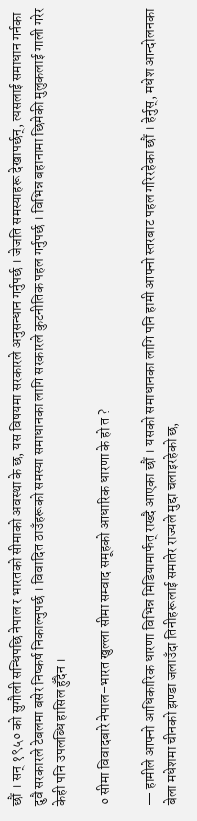छौं । सन् १९५० को सुगौली सन्धिपछि नेपाल र भारतको सीमाको अवस्था के छ, यस विषयमा सरकारले अनुसन्धान गर्नुपर्छ । जेजति समस्याहरू देखापर्छन्, त्यसलाई समाधान गर्नका दुवै सरकारले टेबलमा बसेर निष्कर्ष निकाल्नुपर्छ । विवादित ठाउँहरूको समस्या समाधानका लागि सरकारले कुटनीतिक पहल गर्नुपर्छ । विभिन्न बहानामा छिमेकी मुलुकलाई गाली गरेर केही पनि उपलब्धि हासिल हुँदैन ।

० सीमा विवादबारे नेपाल–भारत खुल्ला सीमा सम्वाद समूहको आधारिक धारणा के हो त ?

— हामीले आफ्नो आधिकारिक धारणा विभिन्न मिडियामार्फत् राख्दै आएका छौं । यसको समाधानका लागि पनि हामी आफ्नो स्तरबाट पहल गरिरहेका छौं । हेर्नुस्, मधेश आन्दोलनका बेला मधेशमा चीनको झण्डा जलाउँदा तिनीहरूलाई समातेर राज्यले मुद्दा चलाइरहेको छ,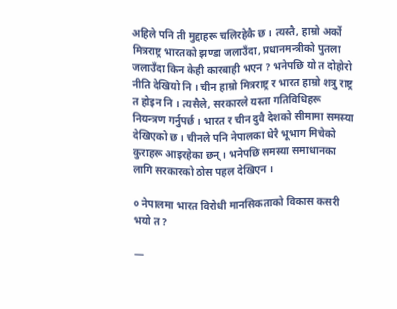अहिले पनि ती मुद्दाहरू चलिरहेकै छ । त्यस्तै, हाम्रो अर्को मित्रराष्ट्र भारतको झण्डा जलाउँदा, प्रधानमन्त्रीको पुतला जलाउँदा किन केही कारबाही भएन ? भनेपछि यो त दोहोरो नीति देखियो नि । चीन हाम्रो मित्रराष्ट्र र भारत हाम्रो शत्रु राष्ट्र त होइन नि । त्यसैले, सरकारले यस्ता गतिविधिहरू नियन्त्रण गर्नुपर्छ । भारत र चीन दुवै देशको सीमामा समस्या देखिएको छ । चीनले पनि नेपालका धेरै भूभाग मिचेको कुराहरू आइरहेका छन् । भनेपछि समस्या समाधानका लागि सरकारको ठोस पहल देखिएन ।

० नेपालमा भारत विरोधी मानसिकताको विकास कसरी भयो त ?

—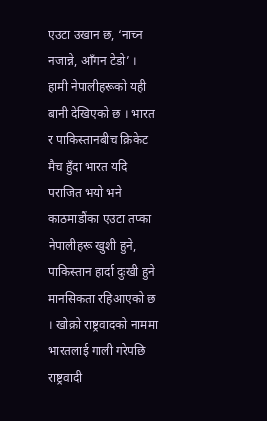एउटा उखान छ, ‘नाच्न नजान्ने, आँगन टेडो’ । हामी नेपालीहरूको यही बानी देखिएको छ । भारत र पाकिस्तानबीच क्रिकेट मैच हुँदा भारत यदि पराजित भयो भने काठमाडौंका एउटा तप्का नेपालीहरू खुशी हुने, पाकिस्तान हार्दा दुःखी हुने मानसिकता रहिआएको छ । खोक्रो राष्ट्रवादको नाममा भारतलाई गाली गरेपछि राष्ट्रवादी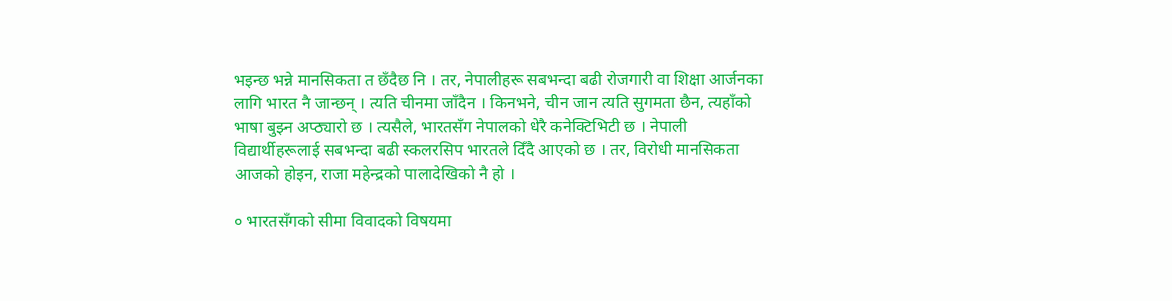भइन्छ भन्ने मानसिकता त छँदैछ नि । तर, नेपालीहरू सबभन्दा बढी रोजगारी वा शिक्षा आर्जनका लागि भारत नै जान्छन् । त्यति चीनमा जाँदैन । किनभने, चीन जान त्यति सुगमता छैन, त्यहाँको भाषा बुझ्न अप्ठ्यारो छ । त्यसैले, भारतसँग नेपालको धेरै कनेक्टिभिटी छ । नेपाली विद्यार्थीहरूलाई सबभन्दा बढी स्कलरसिप भारतले दिँदै आएको छ । तर, विरोधी मानसिकता आजको होइन, राजा महेन्द्रको पालादेखिको नै हो ।

० भारतसँगको सीमा विवादको विषयमा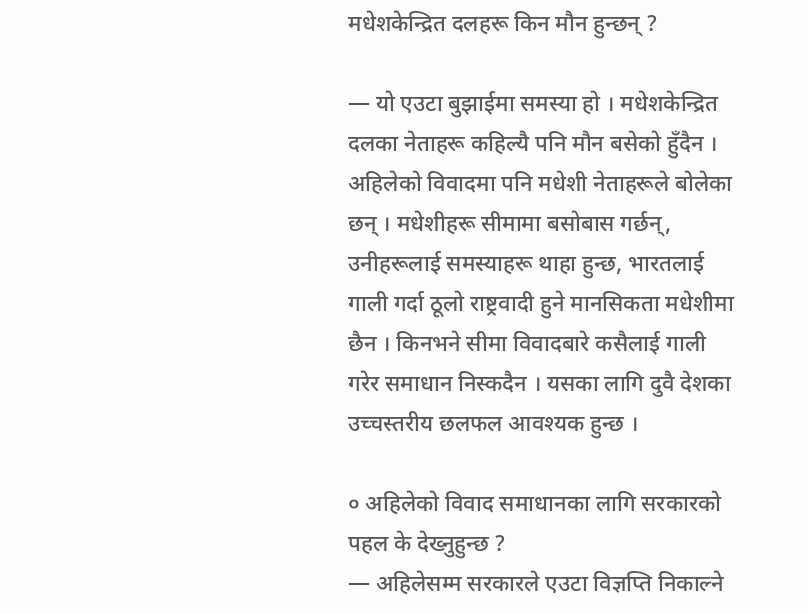मधेशकेन्द्रित दलहरू किन मौन हुन्छन् ?

— यो एउटा बुझाईमा समस्या हो । मधेशकेन्द्रित दलका नेताहरू कहिल्यै पनि मौन बसेको हुँदैन । अहिलेको विवादमा पनि मधेशी नेताहरूले बोलेका छन् । मधेशीहरू सीमामा बसोबास गर्छन्, उनीहरूलाई समस्याहरू थाहा हुन्छ, भारतलाई गाली गर्दा ठूलो राष्ट्रवादी हुने मानसिकता मधेशीमा छैन । किनभने सीमा विवादबारे कसैलाई गाली गरेर समाधान निस्कदैन । यसका लागि दुवै देशका उच्चस्तरीय छलफल आवश्यक हुन्छ ।

० अहिलेको विवाद समाधानका लागि सरकारको पहल के देख्नुहुन्छ ?
— अहिलेसम्म सरकारले एउटा विज्ञप्ति निकाल्ने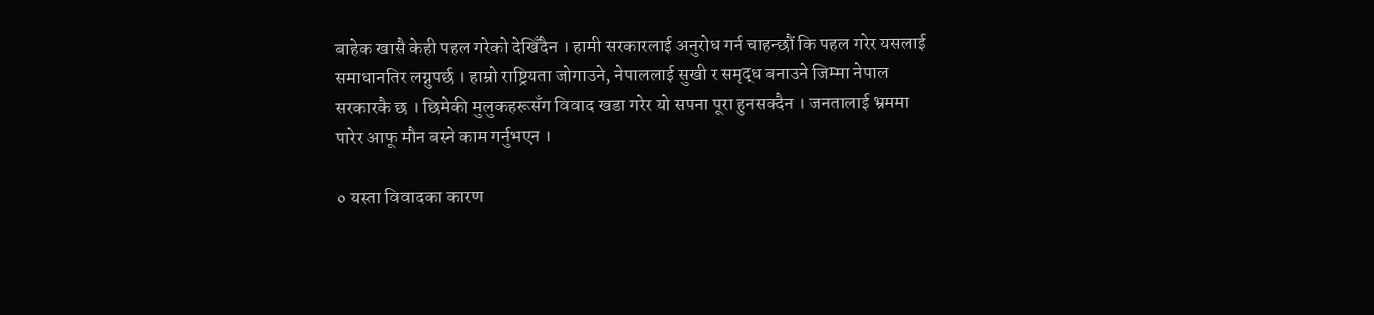बाहेक खासै केही पहल गरेको देखिँदैन । हामी सरकारलाई अनुरोध गर्न चाहन्छौं कि पहल गरेर यसलाई समाधानतिर लग्नुपर्छ । हाम्रो राष्ट्रियता जोगाउने, नेपाललाई सुखी र समृद्ध बनाउने जिम्मा नेपाल सरकारकै छ । छिमेकी मुलुकहरूसँग विवाद खडा गरेर यो सपना पूरा हुनसक्दैन । जनतालाई भ्रममा पारेर आफू मौन बस्ने काम गर्नुभएन ।

० यस्ता विवादका कारण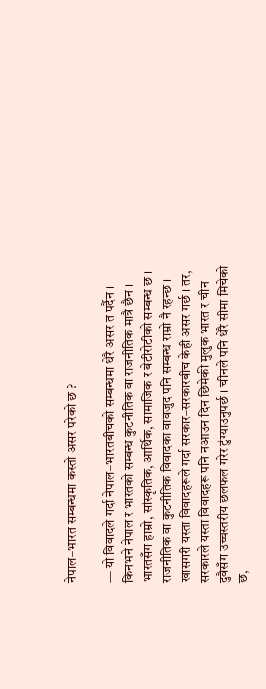नेपाल–भारत सम्बन्धमा कस्तो असर परेको छ ?

— यो विवादले गर्दा नेपाल–भारतबीचको सम्बन्धमा धेरै असर त पर्दैन । किनभने नेपाल र भारतको सम्बन्ध कुटनीतिक वा राजनीतिक मात्रै छैन । भारतसँग हाम्रो, सांस्कृतिक, आर्थिक, सामाजिक र बेटीरोटीको सम्बन्ध छ । राजनीतिक वा कुटनीतिक विवादका वावजुद पनि सम्बन्ध राम्रो नै रहन्छ । खासगरी यस्ता विवादहरूले गर्दा सरकार–सरकारबीच केही असर गर्छ । तर, सरकारले यस्ता विवादहरू पनि नआउन दिन छिमेकी मुलुक भारत र चीन दुवैसँग उच्चस्तरीय छलफल गरेर टुंग्याउनुपर्छ । चीनले पनि धेरै सीमा मिचेको छ,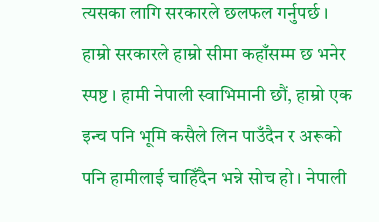त्यसका लागि सरकारले छलफल गर्नुपर्छ । हाम्रो सरकारले हाम्रो सीमा कहाँसम्म छ भनेर स्पष्ट । हामी नेपाली स्वाभिमानी छौं, हाम्रो एक इन्च पनि भूमि कसैले लिन पाउँदैन र अरूको पनि हामीलाई चाहिँदैन भन्ने सोच हो । नेपाली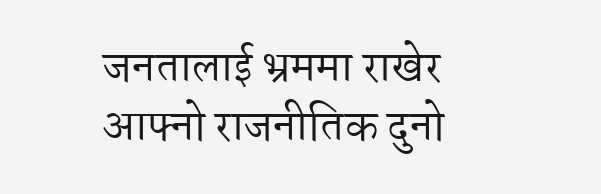जनतालाई भ्रममा राखेर आफ्नो राजनीतिक दुनो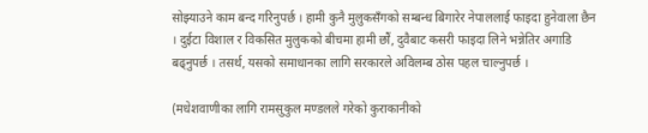सोझ्याउने काम बन्द गरिनुपर्छ । हामी कुनै मुलुकसँगको सम्बन्ध बिगारेर नेपाललाई फाइदा हुनेवाला छैन । दुईटा विशाल र विकसित मुलुकको बीचमा हामी छौं, दुवैबाट कसरी फाइदा लिने भन्नेतिर अगाडि बढ्नुपर्छ । तसर्थ, यसको समाधानका लागि सरकारले अविलम्ब ठोस पहल चाल्नुपर्छ ।

(मधेशवाणीका लागि रामसुकुल मण्डलले गरेको कुराकानीको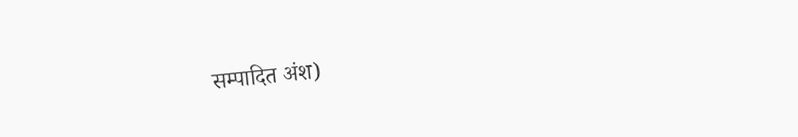सम्पादित अंश)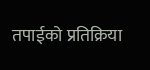तपाईको प्रतिक्रिया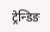ट्रेन्डिङ